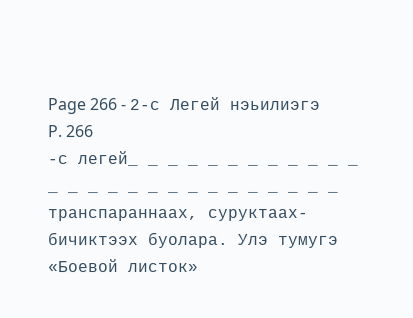Page 266 - 2-с Легей нэьилиэгэ
P. 266
-с легей_ _ _ _ _ _ _ _ _ _ _ _ _ _ _ _ _ _ _ _ _ _ _ _ _ _ _
транспараннаах, суруктаах-бичиктээх буолара. Улэ тумугэ «Боевой листок»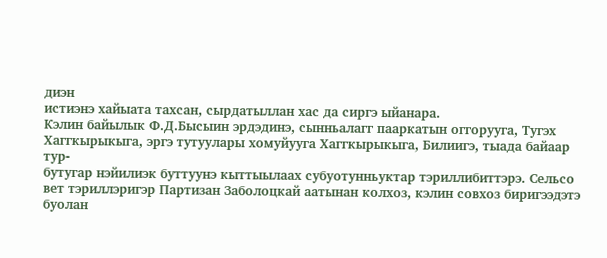диэн
истиэнэ хайыата тахсан, сырдатыллан хас да сиргэ ыйанара.
Кэлин байылык Ф.Д.Бысыин эрдэдинэ, сынньалагг пааркатын оггорууга, Тугэх
Хаггкырыкыга, эргэ тутуулары хомуйууга Хаггкырыкыга, Билиигэ, тыада байаар тур-
бутугар нэйилиэк буттуунэ кыттыылаах субуотунньуктар тэриллибиттэрэ. Сельсо
вет тэриллэригэр Партизан Заболоцкай аатынан колхоз, кэлин совхоз биригээдэтэ
буолан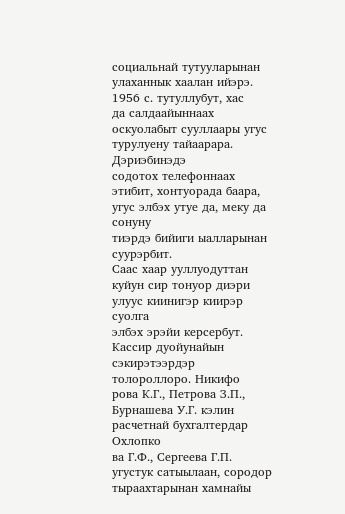социальнай тутууларынан улаханнык хаалан ийэрэ. 1956 с. тутуллубут, хас
да салдаайыннаах оскуолабыт сууллаары угус турулуену тайаарара. Дэриэбинэдэ
содотох телефоннаах этибит, хонтуорада баара, угус элбэх утуе да, меку да сонуну
тиэрдэ бийиги ыалларынан суурэрбит.
Саас хаар ууллуодуттан куйун сир тонуор диэри улуус киинигэр киирэр суолга
элбэх эрэйи керсербут. Кассир дуойунайын сэкирэтээрдэр толороллоро. Никифо
рова К.Г., Петрова З.П., Бурнашева У.Г. кэлин расчетнай бухгалтердар Охлопко
ва Г.Ф., Сергеева Г.П. угустук сатыылаан, сородор тыраахтарынан хамнайы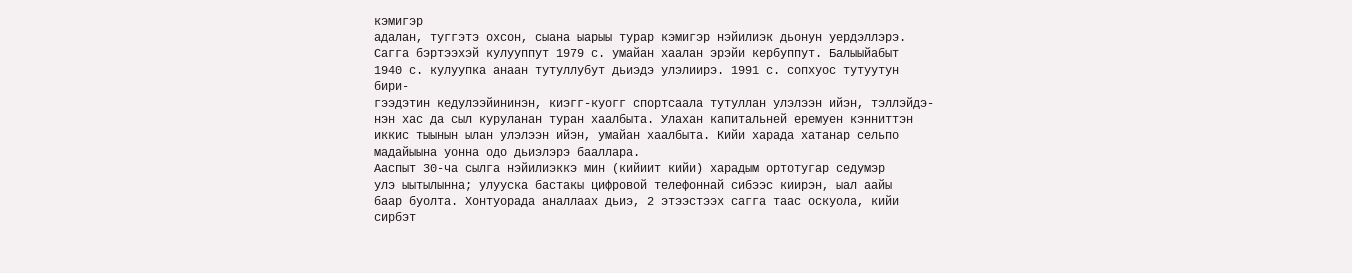кэмигэр
адалан, туггэтэ охсон, сыана ыарыы турар кэмигэр нэйилиэк дьонун уердэллэрэ.
Сагга бэртээхэй кулууппут 1979 с. умайан хаалан эрэйи кербуппут. Балыыйабыт
1940 с. кулуупка анаан тутуллубут дьиэдэ улэлиирэ. 1991 с. сопхуос тутуутун бири-
гээдэтин кедулээйининэн, киэгг-куогг спортсаала тутуллан улэлээн ийэн, тэллэйдэ-
нэн хас да сыл куруланан туран хаалбыта. Улахан капитальней еремуен кэнниттэн
иккис тыынын ылан улэлээн ийэн, умайан хаалбыта. Кийи харада хатанар сельпо
мадайыына уонна одо дьиэлэрэ бааллара.
Ааспыт 30-ча сылга нэйилиэккэ мин (кийиит кийи) харадым ортотугар седумэр
улэ ыытылынна; улууска бастакы цифровой телефоннай сибээс киирэн, ыал аайы
баар буолта. Хонтуорада аналлаах дьиэ, 2 этээстээх сагга таас оскуола, кийи сирбэт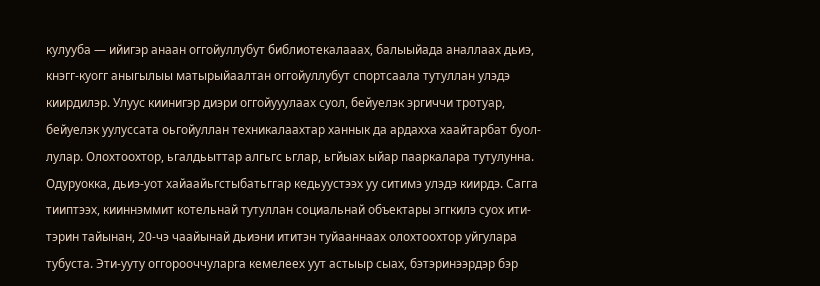кулууба — ийигэр анаан оггойуллубут библиотекалааах, балыыйада аналлаах дьиэ,
кнэгг-куогг аныгылыы матырыйаалтан оггойуллубут спортсаала тутуллан улэдэ
киирдилэр. Улуус киинигэр диэри оггойууулаах суол, бейуелэк эргиччи тротуар,
бейуелэк уулуссата оьгойуллан техникалаахтар ханнык да ардахха хаайтарбат буол-
лулар. Олохтоохтор, ьгалдьыттар алгьгс ьглар, ьгйыах ыйар пааркалара тутулунна.
Одуруокка, дьиэ-уот хайаайьгстыбатьггар кедьуустээх уу ситимэ улэдэ киирдэ. Сагга
тииптээх, кииннэммит котельнай тутуллан социальнай объектары эггкилэ суох ити-
тэрин тайынан, 20-чэ чаайынай дьиэни ититэн туйааннаах олохтоохтор уйгулара
тубуста. Эти-ууту оггорооччуларга кемелеех уут астыыр сыах, бэтэринээрдэр бэр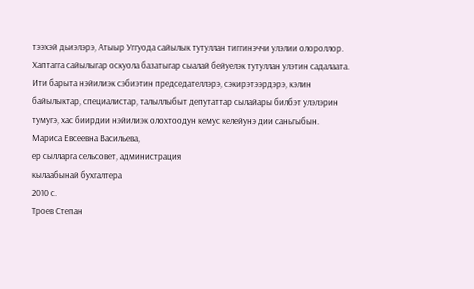тээхэй дьиэлэрэ, Атыыр Уггуода сайылык тутуллан тиггинэччи улэлии олороллор.
Хаптагга сайылыгар оскуола базатыгар сыалай бейуелэк тутуллан улэтин садалаата.
Ити барыта нэйилиэк сэбиэтин председателлэрэ, сэкирэтээрдэрэ, кэлин
байылыктар, специалистар, талыллыбыт депутаттар сылайары билбэт улэлэрин
тумугэ, хас биирдии нэйилиэк олохтоодун кемус келейунэ дии саньгыбын.
Мариса Евсеевна Васильева,
ер сылларга сельсовет, администрация
кылаабынай бухгалтера
2010 с.
Троев Степан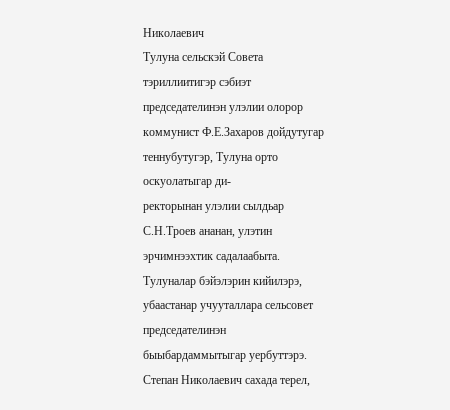Николаевич
Тулуна сельскэй Совета тэриллиитигэр сэбиэт председателинэн улэлии олорор
коммунист Ф.Е.Захаров дойдутугар теннубутугэр, Тулуна орто оскуолатыгар ди-
ректорынан улэлии сылдьар С.Н.Троев ананан, улэтин эрчимнээхтик садалаабыта.
Тулуналар бэйэлэрин кийилэрэ, убаастанар учууталлара сельсовет председателинэн
быыбардаммытыгар уербуттэрэ. Степан Николаевич сахада терел,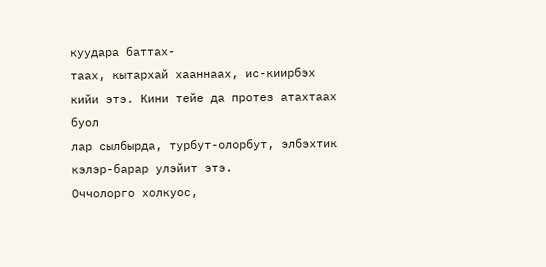куудара баттах-
таах, кытархай хааннаах, ис-киирбэх кийи этэ. Кини тейе да протез атахтаах буол
лар сылбырда, турбут-олорбут, элбэхтик кэлэр-барар улэйит этэ.
Оччолорго холкуос,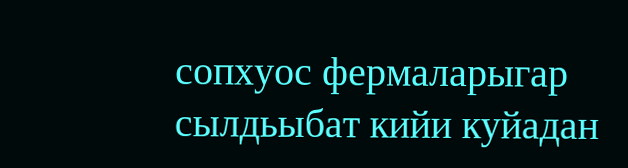сопхуос фермаларыгар сылдьыбат кийи куйадан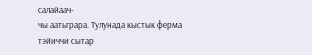салайаач-
чы аатьграра. Тулунада кыстык ферма тэйиччи сытар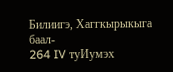Билиигэ, Хаггкырыкыга баал-
264 IV туИумэх